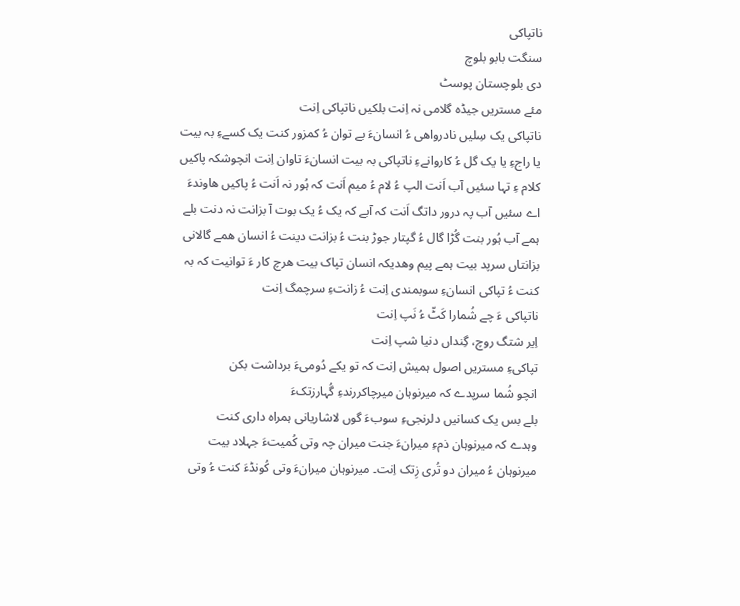ناتپاکی
سنگت بابو بلوچ
دی بلوچستان پوسٹ
مئے مستریں جیڈہ گلامی نہ اِنت بلکیں ناتپاکی اِنت
ناتپاکی یک سِلیں نادرواھی ءُ انسانءَ بے توان ءُ کمزور کنت یک کسےءِ بہ بیت یا راجءِ یا یک گل ءُ کاروانےءِ ناتپاکی بہ بیت انسانءَ تاوان اِنت انچوشکہ پاکیں کلام ءِ تہا سئیں آب اَنت الپ ءُ لام ءُ میم اَنت کہ ہُور نہ اَنت ءُ پاکیں ھاوندءَ اے سئیں آب پہ درور داتگ اَنت کہ آبے کہ یک ءُ یک بوت آ بزانت نہ دنت بلے ہمے آب ہُور بنت گُڑا گال ءُ گپتار جوڑ بنت ءُ بزانت دینت ءُ انسان ھمے گالانی بزانتاں سرپد بیت ہمے پیم وھدیکہ انسان تپاک بیت ھرچ کار ءَ توانیت کہ بہ کنت ءُ تپاکی انسانءِ سوبمندی اِنت ءُ زانتءِ سرچمگ اِنت
ناتپاکی ءَ چے شُمارا کَٹّ ءُ نَپ اِنت
اِیر شتگ روچ، گِنداں دنیا شپ اِنت
تپاکیءِ مستریں اصول ہمیش اِنت کہ تو یکے دُومیءَ برداشت بکن
انچو شُما سرپدے کہ میرنوہان میرچاکررندءِ گُہارزتکءَ
بلے بس یک کسانیں دلرنجیءِ سوبءَ گوں لاشاریانی ہمراہ داری کنت
وہدے کہ میرنوہان ذمءِ میرانءَ جنت میران چہ وتی کُمیتءَ جہلاد بیت
میرنوہان ءُ میران دو تُری زِتک اِنت۔ میرنوہان میرانءَ وتی کُونڈءَ کنت ءُ وتی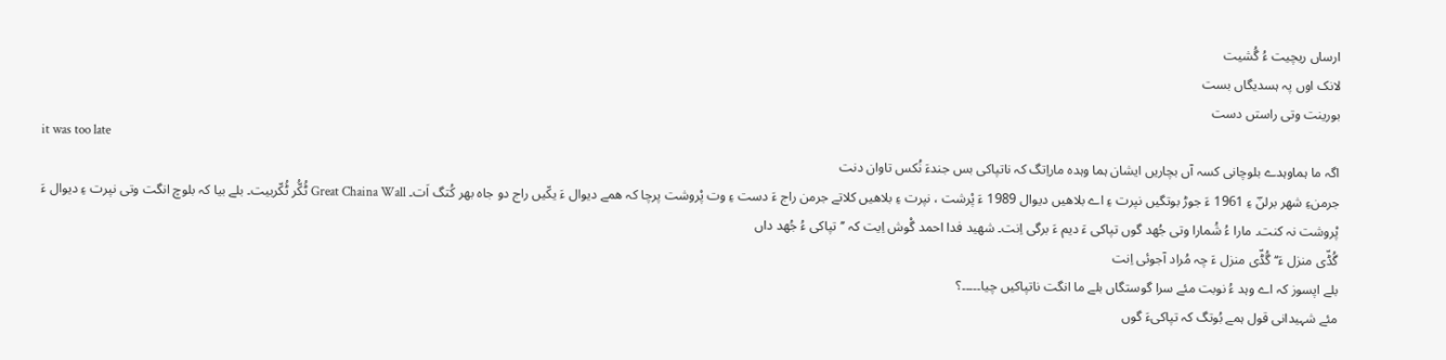ارساں ریچیت ءُ گُشیت
لانک اوں پہ ہسدیگاں بست
بورینت وتی راستں دست
it was too late
اگہ ما ہماوہدے بلوچانی کسہ آں بچاریں ایشان ہما وہدہ ماراِتگ کہ ناتپاکی بس جندءَ نُکس تاوان دنت
جرمنءِ شھر برلنؔ ءِ 1961 ءَ جوڑ بوتگیں نپرت ءِ اے بلاھیں دیوال 1989 ءَ پْرشت ، نپرت ءِ بلاھیں کلاتے جرمن راج ءَ دست ءِ وت پْروشت پرچا کہ ھمے دیوال ءَ یکّیں راج دو جاہ بھر کُتگ اَت۔ Great Chaina Wall ٹُکُّر ٹُکّربیت۔ بلے بیا کہ بلوچ انگت وتی نپرت ءِ دیوال ءَ پْروشت نہ کنت۔ مارا ءُ شُمارا وتی جُھد گوں تپاکی ءَ دیم ءَ برگی اِنت۔ شھید فدا احمد گْوش اِیت کہ ’’تپاکی ءُ جُھد داں
گُڈّی منزل ءَ‘‘ گُڈّی منزل ءَ چہ مُراد آجوئی اِنت
بلے اپسوز کہ اے وہد ءُ نوبت مئے سرا گوستگاں بلے ما انگت ناتپاکیں چیا۔۔۔۔۔؟
مئے شہیدانی قول ہمے بُوتگ کہ تپاکیءَ گوں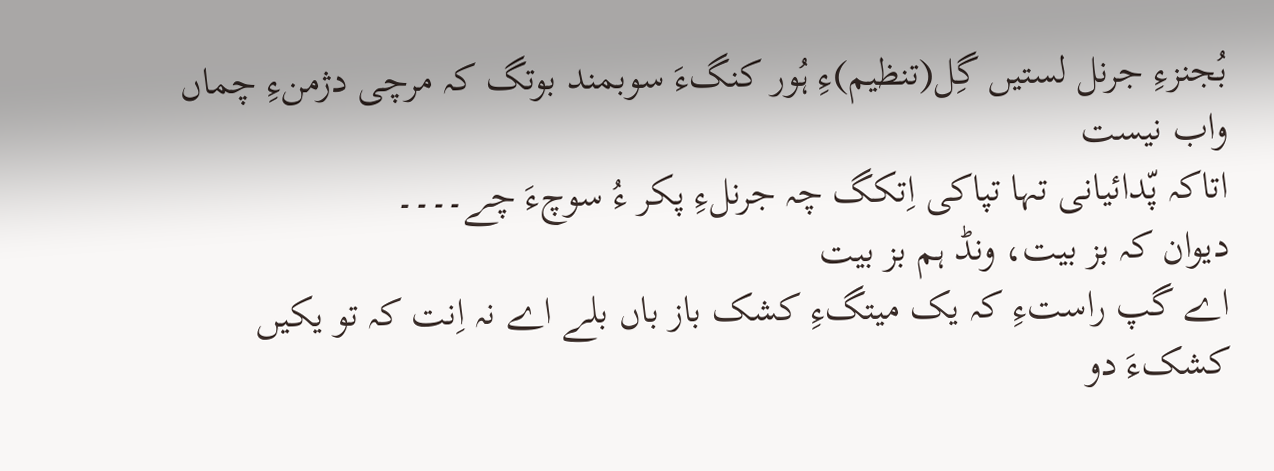بُجنزءِ جرنل لستیں گِل(تنظیم)ءِ ہُور کنگءَ سوبمند بوتگ کہ مرچی دژمنءِ چماں واب نیست
اتاکہ پّدائیانی تہا تپاکی اِتکگ چہ جرنلءِ پکر ءُ سوچءَ چے۔۔۔۔
دیوان کہ بز بیت، ونڈ ہم بز بیت
اے گپ راستءِ کہ یک میتگءِ کشک باز باں بلے اے نہ اِنت کہ تو یکیں کشکءَ دو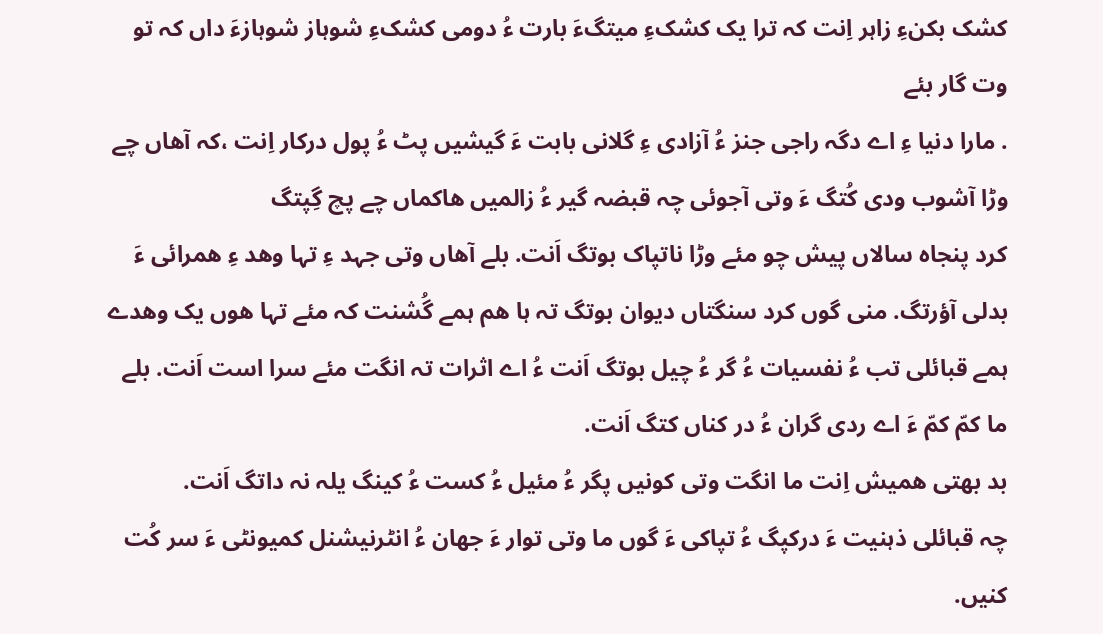کشک بکنءِ زاہر اِنت کہ ترا یک کشکءِ میتگءَ بارت ءُ دومی کشکءِ شوہاز شوہازءَ داں کہ تو وت گار بئے
. مارا دنیا ءِ اے دگہ راجی جنز ءُ آزادی ءِ گلانی بابت ءَ گیشیں پٹ ءُ پول درکار اِنت ،کہ آھاں چے وڑا آشوب ودی کُتگ ءَ وتی آجوئی چہ قبضہ گیر ءُ زالمیں ھاکماں چے پچ گِپتگ
کرد پنجاہ سالاں پیش چو مئے وڑا ناتپاک بوتگ اَنت. بلے آھاں وتی جہد ءِ تہا وھد ءِ ھمرائی ءَ بدلی آؤرتگ. منی گوں کرد سنگتاں دیوان بوتگ تہ ہا ھم ہمے گُشنت کہ مئے تہا ھوں یک وھدے ہمے قبائلی تب ءُ نفسیات ءُ گر ءُ چیل بوتگ اَنت ءُ اے اثرات تہ انگت مئے سرا است اَنت. بلے ما کمّ کمّ ءَ اے ردی گران ءُ در کناں کتگ اَنت.
بد بھتی ھمیش اِنت ما انگت وتی کونیں پگر ءُ مئیل ءُ کست ءُ کینگ یلہ نہ داتگ اَنت.
چہ قبائلی ذہنیت ءَ درکپگ ءُ تپاکی ءَ گوں ما وتی توار ءَ جھان ءُ انٹرنیشنل کمیونٹی ءَ سر کُت کنیں.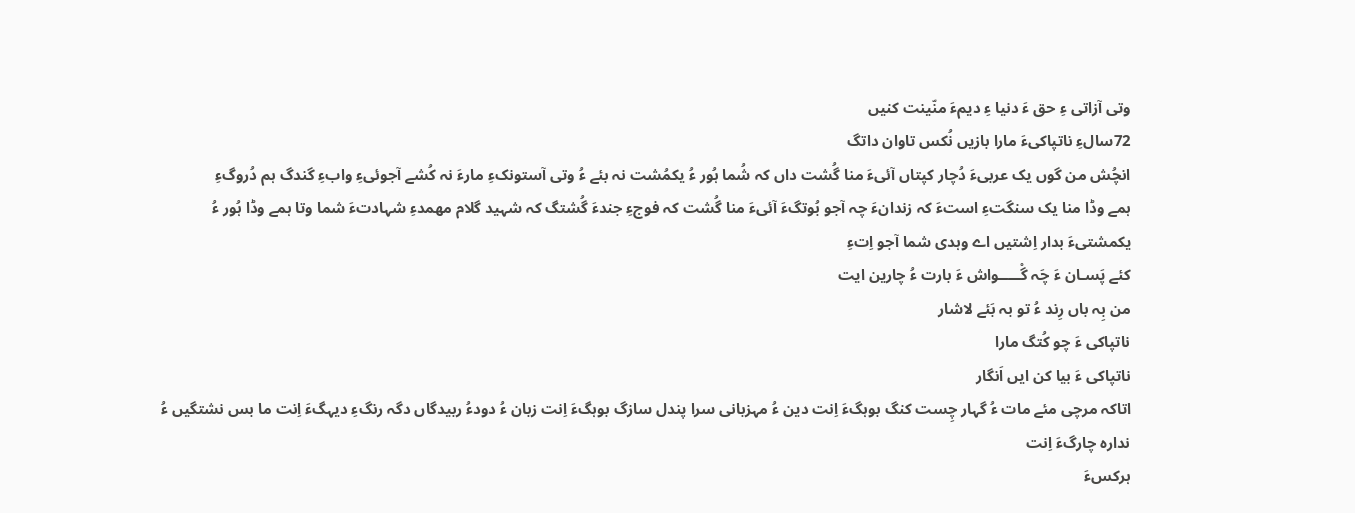وتی آزاتی ءِ حق ءَ دنیا ءِ دیمءَ منّینت کنیں
72سالءِ ناتپاکیءَ مارا بازیں نُکس تاوان داتگ
انچُش من گوں یک عربیءَ دُچار کپتاں آئیءَ منا گُشت داں کہ شُما ہُور ءُ یکمُشت نہ بئے ءُ وتی آستونکءِ مارءَ نہ کُشے آجوئیءِ وابءِ گندگ ہم دُروگءِ
ہمے وڈا منا یک سنگتءِ استءَ کہ زندانءَ چہ آجو بُوتگءَ آئیءَ منا گُشت کہ فوجءِ جندءَ گُشتگ کہ شہید گلام مھمدءِ شہادتءَ شما وتا ہمے وڈا ہُور ءُ یکمشتیءَ بدار اِشتیں اے وہدی شما آجو اِتءِ
کئے پَسـان ءَ چَہ گْـــــواش ءَ بارت ءُ چارین ایت
من بِہ باں رِند ءُ تو بہ بَئے لاشار
ناتپاکی ءَ چو کُتگ مارا
ناتپاکی ءَ بیا کن ایں اَنگار
اتاکہ مرچی مئے مات ءُ گہار چِست کنگ بوہگءَ اِنت دین ءُ مہزبانی سرا پندل سازگ بوہگءَ اِنت زبان ءُ دودءُ ربیدگاں دگہ رنگءِ دیہگءَ اِنت ما بس نشتگیں ءُ ندارہ چارگءَ اِنت
ہرکسءَ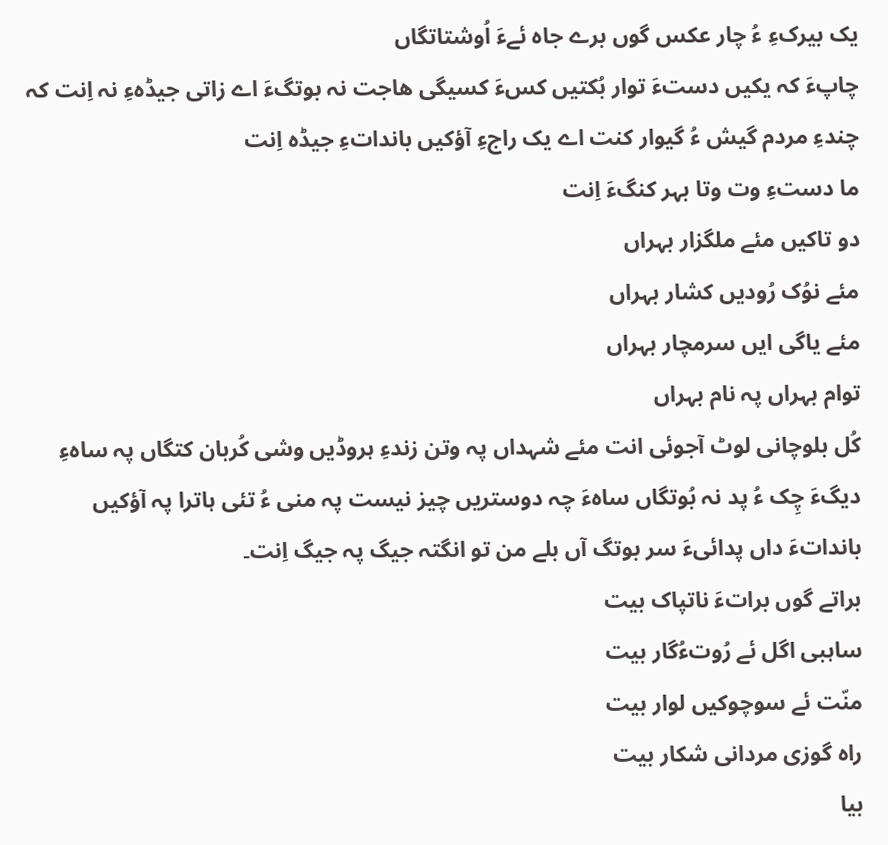یک بیرکءِ ءُ چار عکس گوں برے جاہ ئےءَ اُوشتاتگاں
چاپءَ کہ یکیں دستءَ توار بُکتیں کسءَ کسیگی ھاجت نہ بوتگءَ اے زاتی جیڈہءِ نہ اِنت کہ چندءِ مردم گیش ءُ گیوار کنت اے یک راجءِ آؤکیں بانداتءِ جیڈہ اِنت
ما دستءِ وت وتا بہر کنگءَ اِنت
دو تاکیں مئے ملگزار بہراں
مئے نوُک رُودیں کشار بہراں
مئے یاگی ایں سرمچار بہراں
توام بہراں پہ نام بہراں
کُل بلوچانی لوٹ آجوئی انت مئے شہداں پہ وتن زندءِ ہروڈیں وشی کُربان کتگاں پہ ساہءِ دیگءَ چِک ءُ پد نہ بُوتگاں ساہءَ چہ دوستریں چیز نیست پہ منی ءُ تئی ہاترا پہ آؤکیں بانداتءَ داں پدائیءَ سر بوتگ آں بلے من تو انگتہ جیگ پہ جیگ اِنت۔
براتے گوں براتءَ ناتپاک بیت
ساہبی اگل ئے رُوتءُگار بیت
منّت ئے سوچوکیں لوار بیت
راہ گوزی مردانی شکار بیت
بیا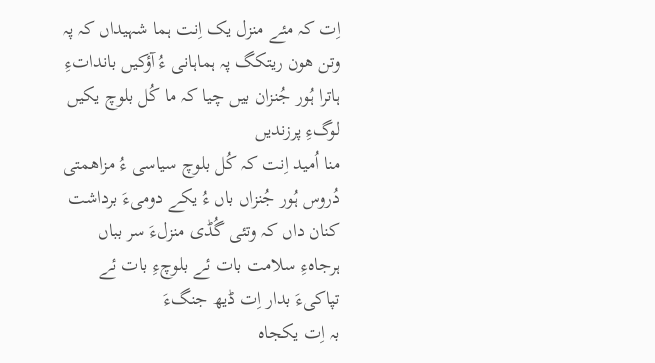اِت کہ مئے منزل یک اِنت ہما شہیداں کہ پہ وتن ھون ریتکگ پہ ہماہانی ءُ آؤکیں بانداتءِ ہاترا ہُور جُنزان بیں چیا کہ ما کُل بلوچ یکیں لوگءِ پرزندیں
منا اُمید اِنت کہ کُل بلوچ سیاسی ءُ مزاھمتی دُروس ہُور جُنزاں باں ءُ یکے دومیءَ برداشت کنان داں کہ وتئی گُڈی منزلءَ سر بباں
ہرجاہءِ سلامت بات ئے بلوچءِ بات ئے
تپاکیءَ بدار اِت ڈیھ جنگءَ
بہ اِت یکجاہ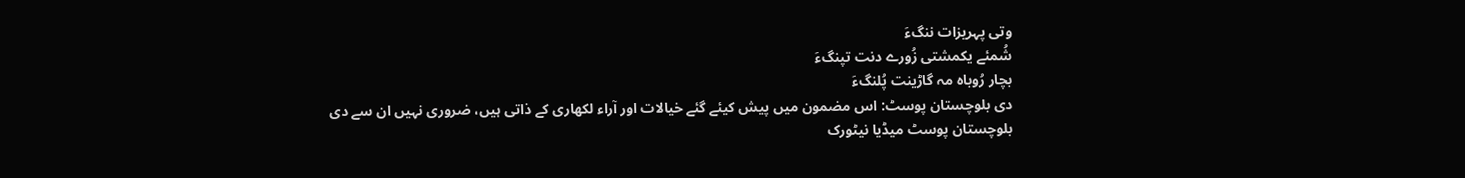وتی پہریزات ننگءَ
شُمئے یکمشتی زُورے دنت تپنگءَ
بچار رُوباہ مہ گاڑینت پُلنگءَ
دی بلوچستان پوسٹ: اس مضمون میں پیش کیئے گئے خیالات اور آراء لکھاری کے ذاتی ہیں، ضروری نہیں ان سے دی بلوچستان پوسٹ میڈیا نیٹورک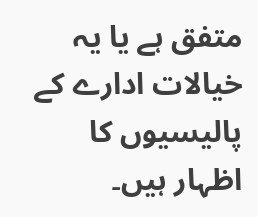متفق ہے یا یہ خیالات ادارے کے پالیسیوں کا اظہار ہیں۔